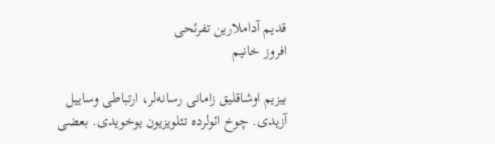قدیم آداملارین تفرئحی
افروز خانیم

بیزیم اوشاقلیق زامانی رسانه‌لر، ارتباطی وساییل آزیدی. چوخ ائولرده تئلویزیون یوخویدی. بعضی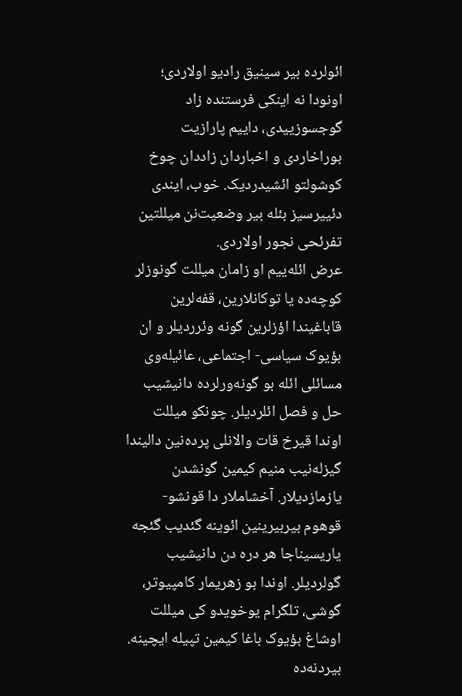ائولرده بیر سینیق رادیو اولاردی؛ اونودا نه اینکی فرستنده زاد گوجسوزییدی، داییم پارازیت بوراخاردی و اخباردان زاددان چوخ کوشولتو ائشیدردیک. خوب، ایندی دئییرسیز بئله‌ بیر وضعیت‌نن میللتین تفرئحی نجور اولاردی.
عرض ائله‌ییم او زامان میللت گونوزلر کوچه‌ده یا توکانلارین، قفه‌لرین قاباغیندا اؤزلرین گونه وئرردیلر و ان بؤیوک سیاسی- اجتماعی، عائیله‌وی مسائلی ائله بو گونه‌ورلرده دانیشیب حل و فصل ائلردیلر. چونکو میللت اوندا قیرخ قات والانلی پرده‌نین دالیندا گیزله‌نیب منیم کیمین گونشدن یازمازدیلار. آخشاملار دا قونشو- قوهوم بیربیرینین ائوینه گئدیب گئجه یاریسیناجا هر دره دن دانیشیب گولردیلر. اوندا بو زهریمار کامپیوتر، گوشی، تلگرام یوخویدو کی میللت اوشاغ بؤیوک باغا کیمین تپیله ایچینه.
بیردنه‌ده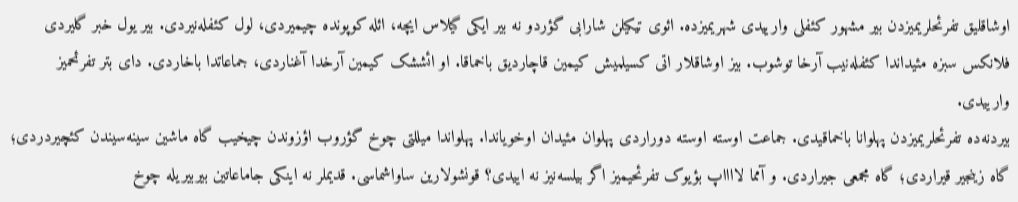اوشاقلیق تفرئحلریمیزدن بیر مشهور کئفلی وارییدی شهریمیزده. ائوی تیکیلن شارابی گؤردو نه بیر ایکی گیلاس ایچه، ائله کوپونده چیمیردی، لول کئفله‌نیردی. بیر یول خبر گلیردی فلانکس سبزه مئیداندا کئفله‌نیب آرخا توشوب. بیز اوشاقلار اتی کسیلمیش کیمین قاچاردیق باخماقا. او ائششک کیمین آرخدا آغناردی، جماعاتدا باخاردی. دای بتر تفرئحمیز وارییدی.
بیردنه‌ده تفرئحلریمیزدن پهلوانا باخماقیدی. جماعت اوسته اوسته دوراردی پهلوان مئیدان اوخویاندا. پهلواندا میللتی چوخ گؤروب اؤزوندن چیخیب گاه ماشین سینه‌سیندن کئچیردردی؛ گاه زینجیر قیراردی؛ گاه مجمعی جیراردی. و آمما لااااپ بؤیوک تفرئحیمیز اگر بیلسه‌نیز نه اییدی؟ قونشولارین ساواشماسی. قدیملر نه اینکی جاماعاتین بیربیریله چوخ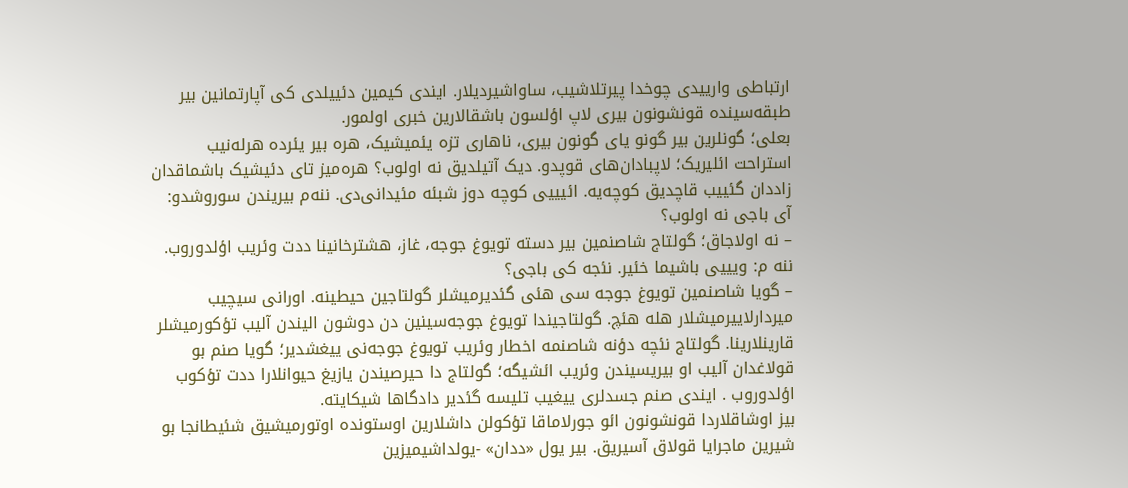ارتباطی وارییدی چوخدا پیرتلاشیب، ساواشیردیلار. ایندی کیمین دئییلدی کی آپارتمانین بیر طبقه‌سینده قونشونون بیری لاپ اؤلسون باشقالارین خبری اولمور.
بعلی؛ گونلرین بیر گونو یای گونون بیری، ناهاری تزه یئمیشیک، هره بیر یئرده هرله‌نیب استراحت ائلیریک؛ لاپبادان‌های قوپدو. دیک آتیلدیق نه اولوب؟ هره‌میز تای دئیشیک باشماقدان زاددان گئییب قاچدیق کوچه‌یه. ائیییی کوچه دوز شبئه مئیدانی‌دی. ننه‌م بیریندن سوروشدو: آی باجی نه اولوب؟
– نه اولاجاق؛ گولتاج شاصنمین بیر دسته تویوغ جوجه، غاز، هشترخانینا ددت وئریب اؤلدوروب.
ننه م: ویییی باشیما خئیر. نئجه کی باجی؟
– گویا شاصنمین تویوغ جوجه سی هئی گئدیرمیشلر گولتاجین حیطینه. اورانی سیچیب میردارلاییرمیشلار هله هئچ. گولتاجیندا تویوغ جوجه‌سینین دن دوشون الیندن آلیب تؤکورمیشلر قارینلارینا. گولتاج نئچه دؤنه شاصنمه اخطار وئریب تویوغ جوجه‌نی ییغشدیر؛ گویا صنم بو قولاغدان آلیب او بیریسیندن وئریب ائشیگه؛ گولتاج دا حیرصیندن یازیغ حیوانلارا ددت تؤکوب اؤلدوروب . ایندی صنم جسدلری ییغیب تلیسه گئدیر دادگاها شیکایته.
بیز اوشاقلاردا قونشونون ائو جورلاماقا تؤکولن داشلارین اوستونده اوتورمیشیق شئیطانجا بو شیرین ماجرایا قولاق آسیریق. بیر یول «ددان» -یولداشیمیزین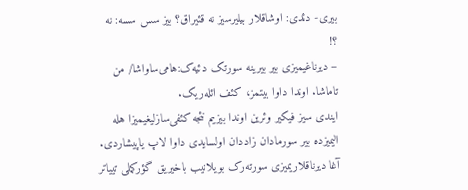بیری- دئدی: اوشاقلار بیلیرسیز نه قئیراق؟ بیز سس سسه: نه ؟!
– دیرناغیمیزی بیر بیرینه سورتک دئیه‌ک:هامی‌ساواشا/ من تاماشا. اوندا داوا بیتمز، کئف ائله‌ریک.
ایندی سیز فیکیر وئرین اوندا بیزیم نئجه کئفی‌سازلیغیمیزا هله الیمیزده بیر سورمادان زاددان اولسایدی داوا لاپ یاپیشاردی.
آغا دیرناقلاریمیزی سورته‌رک بویلانیب باخیریق گؤرکملی تییاتر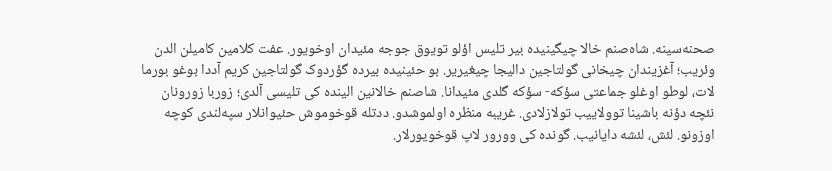صحنه‌سینه. شاه‌صنم خالا چیگینیده بیر تلیس اؤلو تویوق جوجه مئیدان اوخویور. عفت کلامین کامیلن الدن وئریب؛ آغزیندان چیخانی گولتاجین دالیجا چیغیریر. بو حئینیده بیرده گؤردوک گولتاجین کریم آددا بوغو بورما لات، لوطو اوغلو جماعتی سؤکه- سؤکه گلدی مئیدانا. شاصنم خالانین الینده کی تلیسی آلدی؛ زوربا زورونان نئچه دؤنه باشینا توولاییب تولازلادی. غریبه منظره اولموشدو. ددتله قوخوموش حئیوانلار سپه‌لندی کوچه اوزونو. لئش، لئشه دایانیب. گونده کی وورور لاپ قوخویورلار.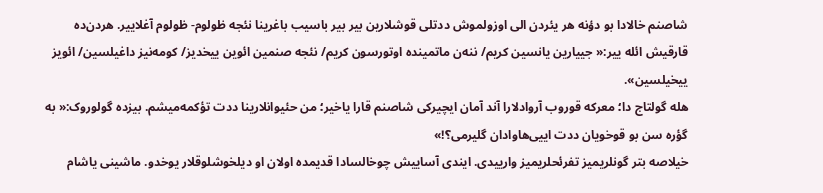شاصنم خالادا بو دؤنه هر یئردن الی اوزولموش ددتلی قوشلارین بیر بیر باسیب باغرینا نئجه ظولوم- ظولوم آغلاییر. هردن‌ده قارقیش ائله ییر:« جییارین یانسین کریم/ ننه‌ن ماتمینده اوتورسون کریم/ نئجه صنمین ائوین ییخدیز/ کومه‌نیز داغیلسین/ ائویز ییخیلسین».
هله گولتاج دا؛ معرکه قوروب آروادلارا آند آمان ایچیرکی شاصنم قارا یاخیر؛ من حئیوانلارینا ددت تؤکمه‌میشم. بیزده گولوروک:« به گؤره سن بو قوخویان ددت اییی‌هاوادان گلیرمی؟!»
خیلاصه بتر گونلریمیز تفرئحلریمیز وارییدی. ایندی آساییش چوخالسادا قدیمده اولان او دیلخوشلوقلار یوخدو. ماشینی یاشام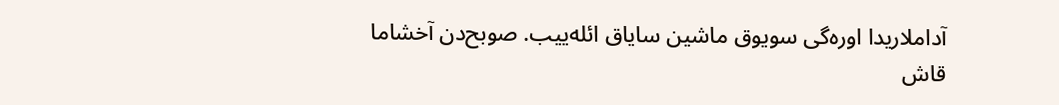آداملاریدا اوره‌گی سویوق ماشین سایاق ائله‌ییب. صوبح‌دن آخشاما قاش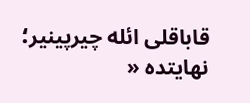قاباقلی ائله چیرپینیر؛ نهایتده «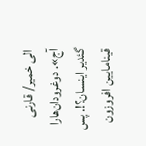الی خمیر/ قارنی آج». دوغرودان‌هارا گئدیر اینسان؟!. پس قینامایین افروزون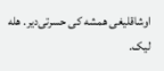اوشاقلیغی همشه کی حسرتی‌دیر. هله لیک.